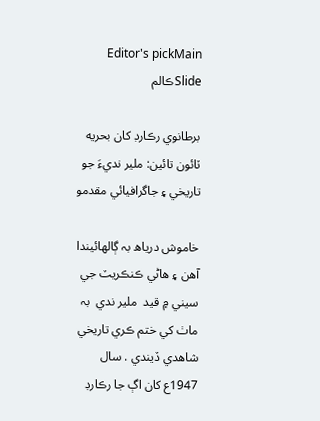Editor's pickMain Slideڪالم

برطانوي رڪارڊ کان بحريه ٽائون تائين: ملير نديءَ جو تاريخي ۽ جاگرافيائي مقدمو

خاموش درياھ بہ ڳالھائيندا آھن ۽ ھاڻي ڪنڪريٽ جي سيني ۾ قيد  ملير ندي  بہ ماٺ کي ختم ڪري تاريخي شاھدي ڏيندي . سال 1947ع کان اڳ جا رڪارڊ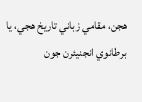هجن، مقامي زباني تاريخ هجي، يا برطانوي انجنيئرن جون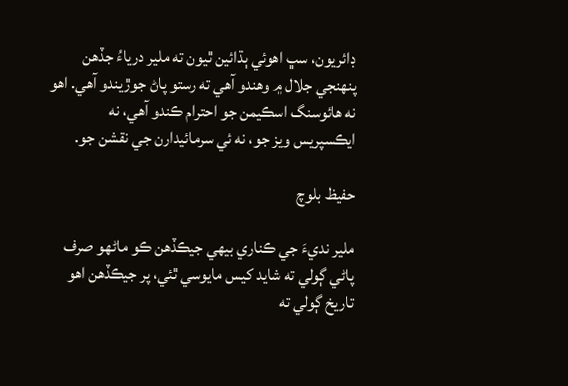ڊائريون، سڀ اهوئي ٻڌائين ٿيون ته ملير درياءُ جڏهن پنهنجي جلال ۾ وهندو آهي ته رستو پاڻ جوڙيندو آهي. اهو نه هائوسنگ اسڪيمن جو احترام ڪندو آهي، نه ايڪسپريس ويز جو، نه ئي سرمائيدارن جي نقشن جو.

حفيظ بلوچ

ملير نديءَ جي ڪناري بيهي جيڪڏهن ڪو ماڻهو صرف پاڻي ڳولي ته شايد کيس مايوسي ٿئي، پر جيڪڏهن اهو تاريخ ڳولي ته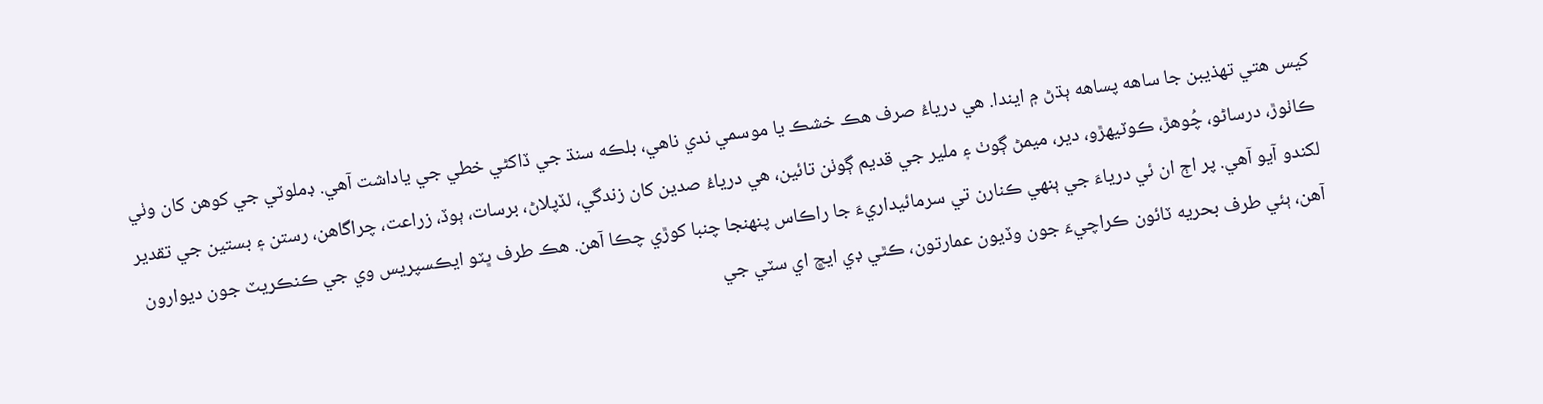کيس هتي تهذيبن جا ساهه پساهه ٻڌڻ ۾ ايندا. هي درياءُ صرف هڪ خشڪ يا موسمي ندي ناهي، بلڪه سنڌ جي ڏاکڻي خطي جي ياداشت آهي. ڊملوٽي جي کوهن کان وٺي ڪاٺوڙ، درساڻو، چُوهڙ، ڪوٽيهڙو، دير، ميمڻ ڳوٺ ۽ ملير جي قديم ڳوٺن تائين، هي درياءُ صدين کان زندگي، لڏپلاڻ، برسات، ٻوڏ، زراعت، چراگاهن، رستن ۽ بستين جي تقدير لکندو آيو آهي. پر اڄ ان ئي درياءَ جي ٻنهي ڪنارن تي سرمائيداريءَ جا راڪاس پنهنجا چنبا کوڙي چڪا آهن. هڪ طرف ڀٽو ايڪسپريس وي جي ڪنڪريٽ جون ديوارون آهن، ٻئي طرف بحريه ٽائون ڪراچيءَ جون وڏيون عمارتون، ڪٿي ڊي ايڇ اي سٽي جي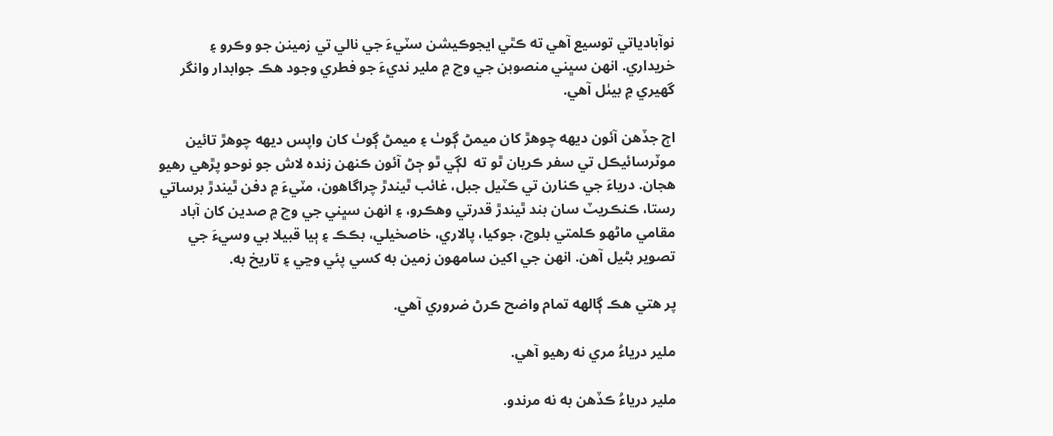نوآبادياتي توسيع آهي ته ڪٿي ايجوڪيشن سٽيءَ جي نالي تي زمينن جو وڪرو ۽ خريداري. انهن سڀني منصوبن جي وچ ۾ ملير نديءَ جو فطري وجود هڪ جوابدار وانگر گهيري ۾ بيٺل آهي.

اڄ جڏهن آئون ديهه چوهڙ کان ميمڻ ڳوٺ ۽ ميمڻ ڳوٺ کان واپس ديهه چوهڙ تائين موٽرسائيڪل تي سفر ڪريان ٿو ته  لڳي ٿو ڄڻ آئون ڪنهن زنده لاش جو نوحو پڙهي رهيو هجان. درياءَ جي ڪنارن تي ڪٽيل جبل، غائب ٿيندڙ چراگاهون، مٽيءَ ۾ دفن ٿيندڙ برساتي رستا، ڪنڪريٽ سان بند ٿيندڙ قدرتي وھڪرو، ۽ انھن سڀني جي وچ ۾ صدين کان آباد مقامي ماڻهو ڪلمتي بلوچ، جوکيا، پالاري، خاصخيلي، بڪڪ ۽ ٻيا قبيلا بي وسيءَ جي تصوير بڻيل آهن. انهن جي اکين سامهون زمين به کسي پئي وڃي ۽ تاريخ به.

پر هتي هڪ ڳالهه تمام واضح ڪرڻ ضروري آهي.

ملير درياءُ مري نه رهيو آهي.

ملير درياءُ ڪڏهن به نه مرندو.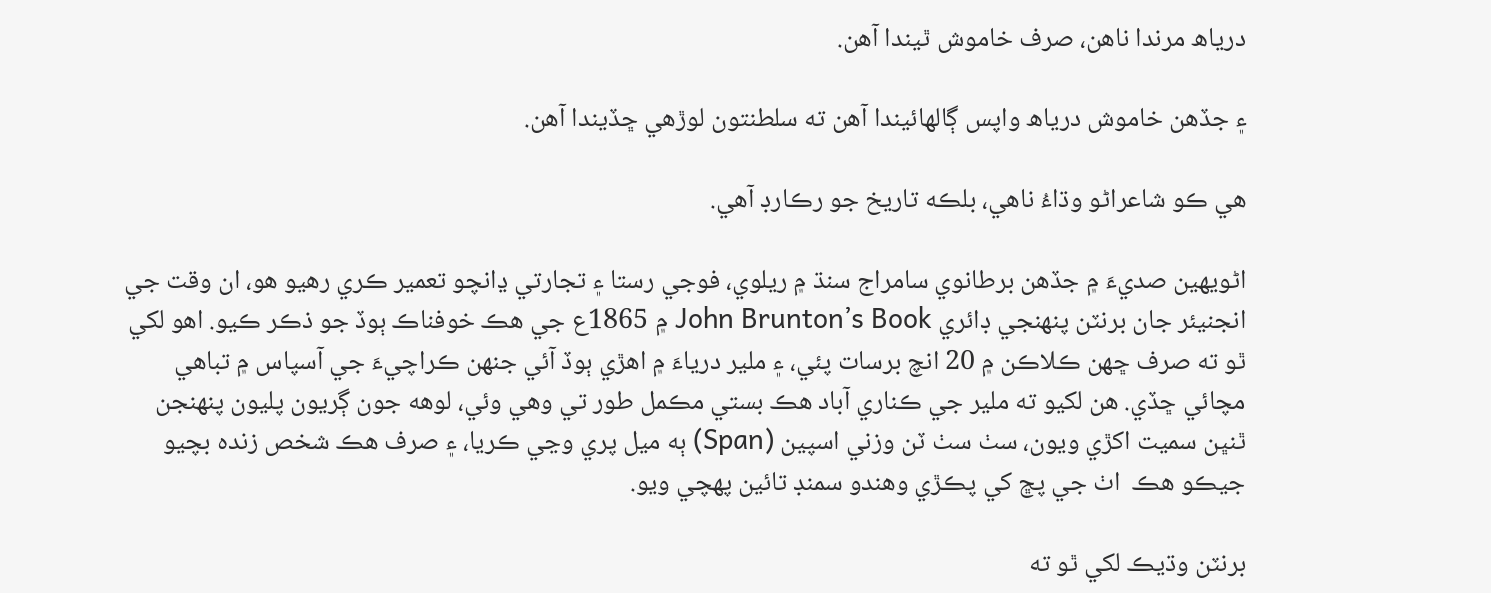درياھ مرندا ناهن، صرف خاموش ٿيندا آهن.

۽ جڏهن خاموش درياھ واپس ڳالهائيندا آهن ته سلطنتون لوڙهي ڇڏيندا آهن.

هي ڪو شاعراڻو وڌاءُ ناهي، بلڪه تاريخ جو رڪارڊ آهي.

اڻويهين صديءَ ۾ جڏهن برطانوي سامراج سنڌ ۾ ريلوي، فوجي رستا ۽ تجارتي ڍانچو تعمير ڪري رهيو هو، ان وقت جي انجنيئر جان برنٽن پنهنجي ڊائري John Brunton’s Book ۾ 1865ع جي هڪ خوفناڪ ٻوڏ جو ذڪر ڪيو. اهو لکي ٿو ته صرف ڇهن ڪلاڪن ۾ 20 انچ برسات پئي، ۽ ملير درياءَ ۾ اهڙي ٻوڏ آئي جنهن ڪراچيءَ جي آسپاس ۾ تباهي مچائي ڇڏي. هن لکيو ته ملير جي ڪناري آباد هڪ بستي مڪمل طور تي وهي وئي، لوهه جون ڳريون پليون پنهنجن ٿنڀن سميت اکڙي ويون، سٺ سٺ ٽن وزني اسپين (Span) ٻه ميل پري وڃي ڪريا، ۽ صرف هڪ شخص زنده بچيو جيڪو هڪ  اٺ جي پڇ کي پڪڙي وهندو سمنڊ تائين پهچي ويو.

برنٽن وڌيڪ لکي ٿو ته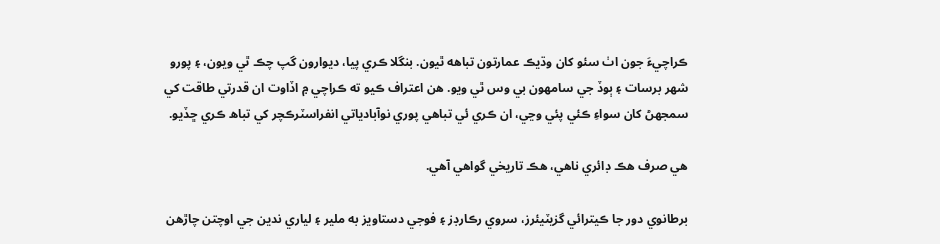ڪراچيءَ جون اٺ سئو کان وڌيڪ عمارتون تباهه ٿيون. بنگلا ڪري پيا، ديوارون گپ چڪ ٿي ويون، ۽ پورو شهر برسات ۽ ٻوڏ جي سامهون بي وس ٿي ويو. هن اعتراف ڪيو ته ڪراچي ۾ اڏاوت ان قدرتي طاقت کي سمجهڻ کان سواءِ ڪئي پئي وڃي، ان ڪري ئي تباهي پوري نوآبادياتي انفراسٽرڪچر کي تباھ ڪري ڇڏيو.

هي صرف هڪ ڊائري ناهي، هڪ تاريخي گواهي آهي.

برطانوي دور جا ڪيترائي گزيٽيئرز، سروي رڪارڊز ۽ فوجي دستاويز به ملير ۽ لياري ندين جي اوچتن چاڙهن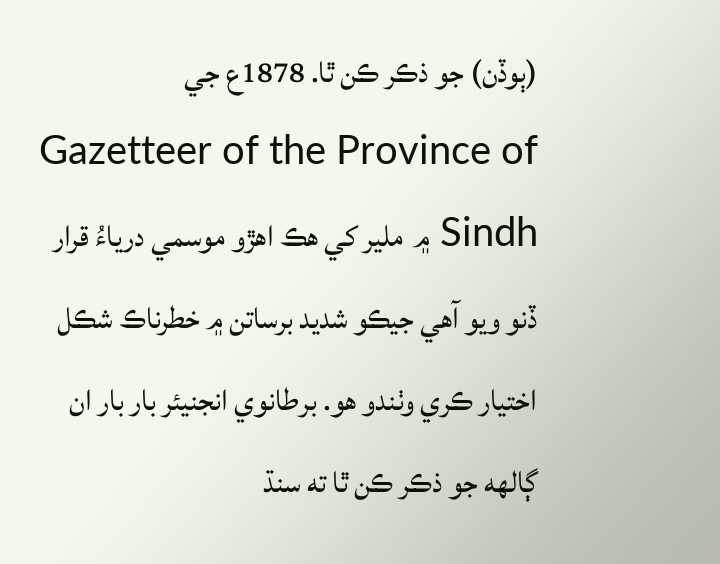(ٻوڏن) جو ذڪر ڪن ٿا. 1878ع جي Gazetteer of the Province of Sindh ۾ ملير کي هڪ اهڙو موسمي درياءُ قرار ڏنو ويو آهي جيڪو شديد برساتن ۾ خطرناڪ شڪل اختيار ڪري وٺندو هو. برطانوي انجنيئر بار بار ان ڳالهه جو ذڪر ڪن ٿا ته سنڌ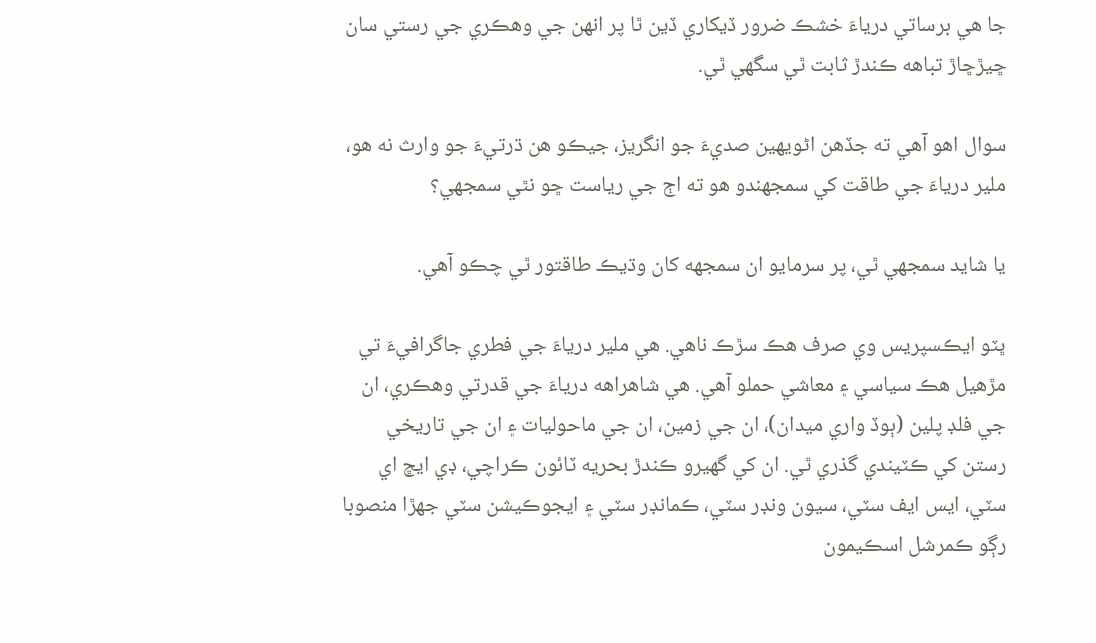جا هي برساتي درياءَ خشڪ ضرور ڏيکاري ڏين ٿا پر انهن جي وھڪري جي رستي سان ڇيڙڇاڙ تباهه ڪندڙ ثابت ٿي سگهي ٿي.

سوال اهو آهي ته جڏهن اڻويهين صديءَ جو انگريز، جيڪو هن ڌرتيءَ جو وارث نه هو، ملير درياءَ جي طاقت کي سمجهندو هو ته اڄ جي رياست ڇو نٿي سمجهي؟

يا شايد سمجهي ٿي، پر سرمايو ان سمجهه کان وڌيڪ طاقتور ٿي چڪو آهي.

ڀٽو ايڪسپريس وي صرف هڪ سڙڪ ناهي. هي ملير درياءَ جي فطري جاگرافيءَ تي مڙهيل هڪ سياسي ۽ معاشي حملو آهي. هي شاهراهه درياءَ جي قدرتي وھڪري، ان جي فلڊ پلين (ٻوڏ واري ميدان)، ان جي زمين، ان جي ماحوليات ۽ ان جي تاريخي رستن کي ڪٽيندي گذري ٿي. ان کي گهيرو ڪندڙ بحريه ٽائون ڪراچي، ڊي ايڇ اي سٽي، ايس ايف سٽي، سيون ونڊر سٽي، ڪمانڊر سٽي ۽ ايجوڪيشن سٽي جهڙا منصوبا رڳو ڪمرشل اسڪيمون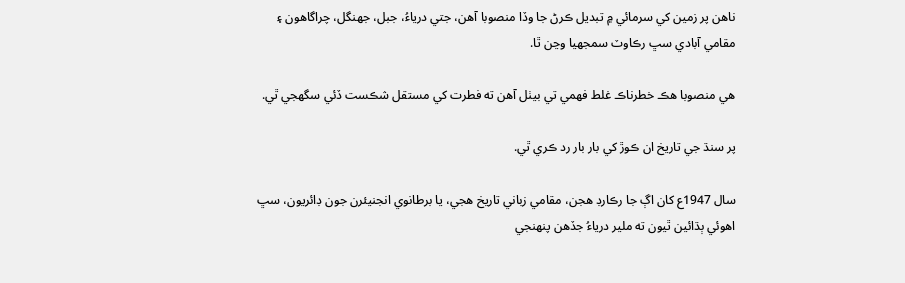ناهن پر زمين کي سرمائي ۾ تبديل ڪرڻ جا وڏا منصوبا آهن، جتي درياءُ، جبل، جهنگل، چراگاهون ۽ مقامي آبادي سڀ رڪاوٽ سمجهيا وڃن ٿا.

هي منصوبا هڪ خطرناڪ غلط فهمي تي بيٺل آهن ته فطرت کي مستقل شڪست ڏئي سگهجي ٿي.

پر سنڌ جي تاريخ ان ڪوڙ کي بار بار رد ڪري ٿي.

سال 1947ع کان اڳ جا رڪارڊ هجن، مقامي زباني تاريخ هجي، يا برطانوي انجنيئرن جون ڊائريون، سڀ اهوئي ٻڌائين ٿيون ته ملير درياءُ جڏهن پنهنجي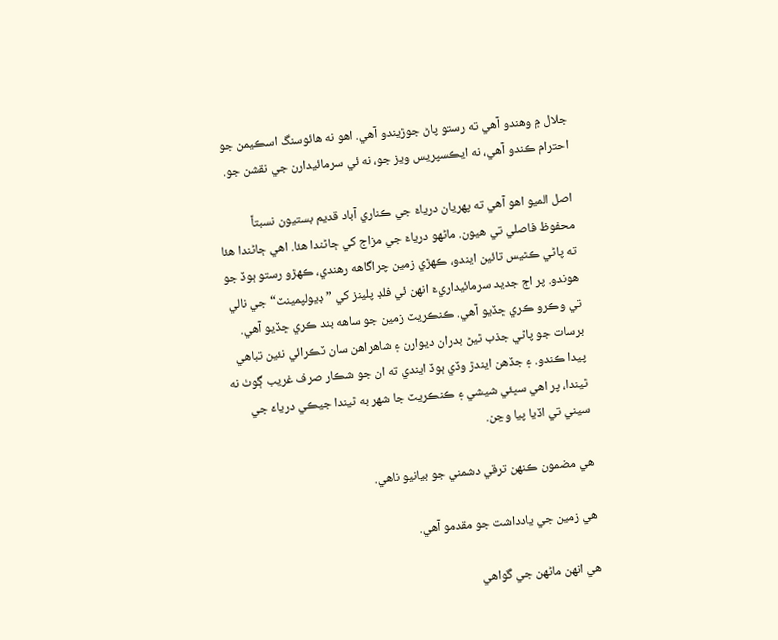جلال ۾ وهندو آهي ته رستو پاڻ جوڙيندو آهي. اهو نه هائوسنگ اسڪيمن جو احترام ڪندو آهي، نه ايڪسپريس ويز جو، نه ئي سرمائيدارن جي نقشن جو.

اصل الميو اهو آهي ته پهريان درياءَ جي ڪناري آباد قديم بستيون نسبتاً محفوظ فاصلي تي هيون. ماڻهو درياءَ جي مزاج کي ڄاڻندا هئا. اهي ڄاڻندا هئا ته پاڻي ڪٿيس تائين ايندو، ڪهڙي زمين چراگاهه رهندي، ڪهڙو رستو ٻوڏ جو هوندو. پر اڄ جديد سرمائيداريءَ انهن ئي فلڊ پلينز کي ”ڊيولپمينٽ“ جي نالي تي وڪرو ڪري ڇڏيو آهي. ڪنڪريٽ زمين جو ساهه بند ڪري ڇڏيو آهي. برسات جو پاڻي جذب ٿيڻ بدران ديوارن ۽ شاهراهن سان ٽڪرائي نئين تباهي پيدا ڪندو. ۽ جڏهن ايندڙ وڏي ٻوڏ ايندي ته ان جو شڪار صرف غريب ڳوٺ نه ٿيندا، پر اهي سڀئي شيشي ۽ ڪنڪريٽ جا شهر به ٿيندا جيڪي درياءَ جي سيني تي اڏيا پيا وڃن.

هي مضمون ڪنهن ترقي دشمني جو بيانيو ناهي.

هي زمين جي يادداشت جو مقدمو آهي.

هي انهن ماڻهن جي گواهي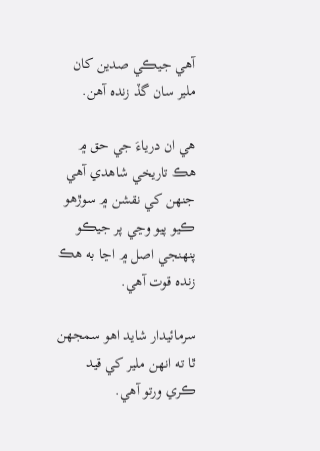آهي جيڪي صدين کان ملير سان گڏ زنده آهن.

هي ان درياءَ جي حق ۾ هڪ تاريخي شاھدي آهي جنهن کي نقشن ۾ سوڙهو ڪيو پيو وڃي پر جيڪو پنهنجي اصل ۾ اڃا به هڪ زنده قوت آهي.

سرمائيدار شايد اهو سمجهن ٿا ته انهن ملير کي قيد ڪري ورتو آهي.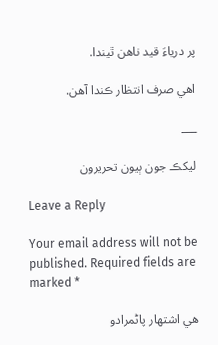پر درياءَ قيد ناهن ٿيندا.

اهي صرف انتظار ڪندا آهن.

___

ليکڪ جون ٻيون تحريرون

Leave a Reply

Your email address will not be published. Required fields are marked *

هي اشتهار پاڻمرادو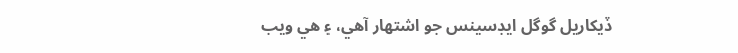ڏيکاريل گوگل ايڊسينس جو اشتهار آهي، ۽ هي ويب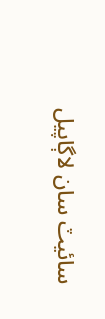سائيٽ سان لاڳاپيل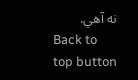نه آهي.
Back to top button